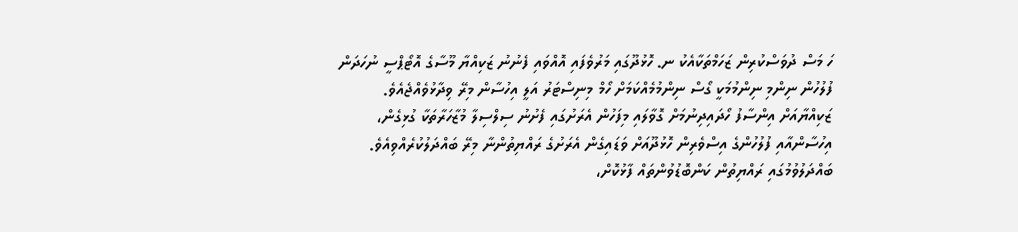ހަ މަސް ދުވަސްކުރިން ޒަހަމްތަކާއެކު ނ. ހޮޅުދޫގައި މަރުވެފައި އޮއްވައި ފެނުނު ޒަކިއްޔާ މޫސާގެ އޮޓޯޕްސީ ނުހަދަން ފުލުހުން ނިންމި ނިންމުމަކީ ގޯސް ނިންމުމެއްކަމަށް ހޯމް މިނިސްޓަރު އަލީ އިހުސާން މިރޭ ވިދާޅުވެއްޖެއެވެ.
ޒަކިއްޔާއަށް އިންސާފު ހޯދައިދިނުމަށް ގޮވާލައި މިފަހުން އެރަށުގައި ފެށުނު ސިލްސިލާ މުޒާހަރާތަކާ ގުޅިގެން، އިހުސާންއާއި ފުލުހުންގެ އިސްވެރިން ހޮޅުދޫއަށް ވަޑައިގެން އެރަށުގެ ރައްޔިތުންނާ މިރޭ ބައްދަލުކުރެއްވިއެވެ.
ބައްދަލުވުމުގައި ރައްޔިތުން ކަންބޮޑުވުންތައް ފާޅުކޮށް،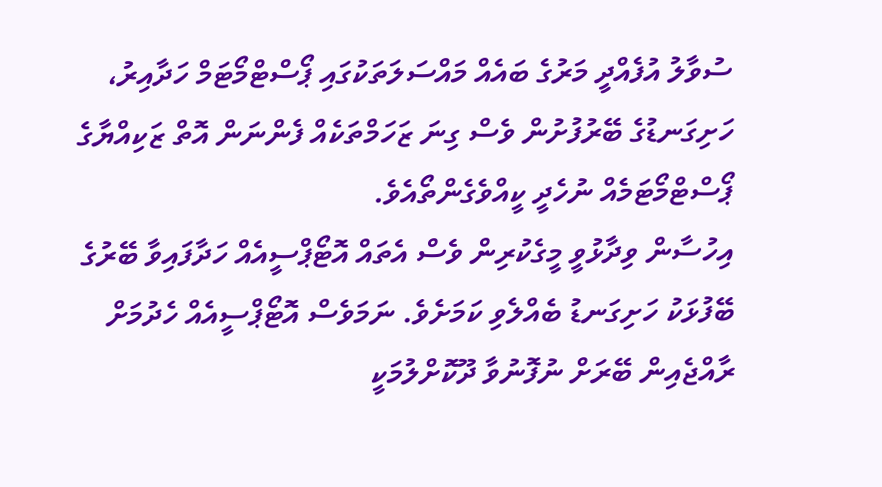ސުވާލު އުފެއްދީ މަރުގެ ބައެއް މައްސަލަތަކުގައި ޕޯސްޓްމޯޓަމް ހަދާއިރު، ހަށިގަނޑުގެ ބޭރުފުށުން ވެސް ގިނަ ޒަހަމްތަކެއް ފެންނަން އޮތް ޒަކިއްޔާގެ ޕޯސްޓްމޯޓަމެއް ނުހެދީ ކީއްވެގެންތޯއެވެ.
އިހުސާން ވިދާޅުވީ މީގެކުރިން ވެސް އެތައް އޮޓޯޕްސީއެއް ހަދާފައިވާ ބޭރުގެ ބޭފުޅަކު ހަށިގަނޑު ބެއްލެވި ކަމަށެވެ. ނަމަވެސް އޮޓޯޕްސީއެއް ހެދުމަށް ރާއްޖެއިން ބޭރަށް ނުފޮނުވާ ދޫކޮށްލުމަކީ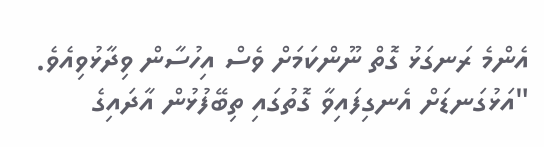އެންމެ ރަނގަޅު ގޮތް ނޫންކަމަށް ވެސް އިހުސާން ވިދާޅުވިއެވެ.
"އަޅުގަނޑަށް އެނގިފައިވާ ގޮތުގައި ތިބޭފުޅުން އާދައިގެ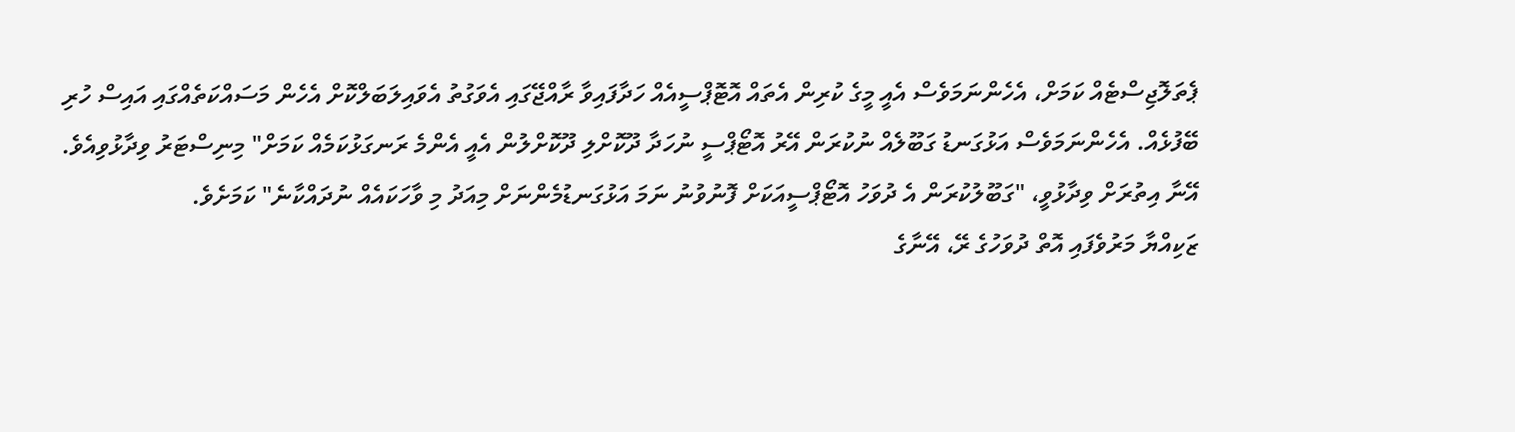ޕެތަލޮޖިސްޓެއް ކަމަށް، އެހެންނަމަވެސް އެއީ މީގެ ކުރިން އެތައް އޮޓޮޕްސީއެއް ހަދާފައިވާ ރާއްޖޭގައި އެވަގުތު އެވައިލަބަލްކޮށް އެހެން މަސައްކަތެއްގައި އައިސް ހުރި ބޭފުޅެއް. އެހެންނަމަވެސް އަޅުގަނޑު ގަބޫލެއް ނުކުރަން އޭރު އޮޓޯޕްސީ ނުހަދާ ދޫކޮށްލި ދޫކޮށްލުން އެއީ އެންމެ ރަނގަޅުކަމެއް ކަމަށް" މިނިސްޓަރު ވިދާޅުވިއެވެ.
އޭނާ އިތުރަށް ވިދާޅުވީ، "ގަބޫލުކުރަން އެ ދުވަހު އޮޓޯޕްސީއަކަށް ފޮނުވުނު ނަމަ އަޅުގަނޑުމެންނަށް މިއަދު މި ވާހަކައެއް ނުދައްކާނެ" ކަމަށެވެ.
ޒަކިއްޔާ މަރުވެފައި އޮތް ދުވަހުގެ ރޭ، އޭނާގެ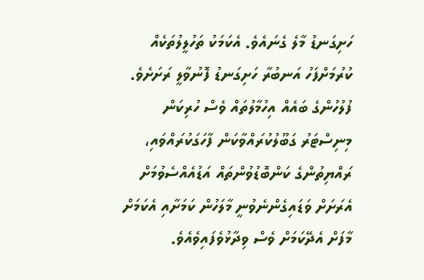ހަށިގަނޑު މާލެ ގެނައެވެ. އެކަމަކު ތަހުލީލުތަކެއް ކުރުމަށްފަހު އަނބުރާ ހަށިގަނޑު ފޮނުވާލީ ރަށަށެވެ.
ފުލުހުންގެ ބައެއް އިހުމާލުތައް ވެސް ހުރިކަން މިނިސްޓަރު ގަބޫލުކުރައްވާކަން ފާހަގަކުރައްވައި، ރައްޔިތުންގެ ކަންބޮޑުވުންތައް އަޑުއެއްސެވުމަށް އެރަށަށް ވަޑައިގެންނެވުނީ މާލަހުން ކަމަށާއި އެކަމަށް މާފަށް އެދޭކަމަށް ވެސް ވިދާޅުވެފައިވެއެވެ.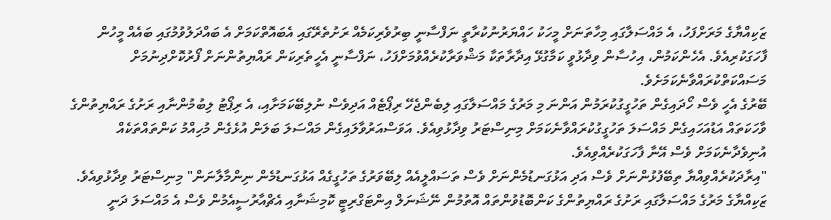ޒަކިއްޔާގެ މަރަށްފަހު، އެ މައްސަލާގައި މިހާތަނަށް މީހަކު ހައްޔަރުނުކުރާތީ ނަފްސާނީ ބިރުވެރިކަމެއް ރަށުތެރޭގައި އެބައޮތްކަމަށް އެ ބައްދަލުވުމުގައި ބައެއް މީހުން ފާހަގަކުރިއެވެ. އެހެންކަމުން، އިހުސާން ވިދާޅުވީ ކަމާގުޅޭ އިދާރާތަކާ މަޝްވަރާކުރެއްވުމަށްފަހު، ނަފްސާނީ އެހީތެރިކަން ރައްޔިތުންނަށް ފޯރުކޮށްދިނުމަށް މަސައްކަތްކުރައްވާނެކަމަށެވެ.
ބޭރުގެ އެހީ ވެސް ހޯދައިގެން ތަހުގީގުކުރަމުން އަންނަ މި މަރުގެ މައްސަލާގައި ލިބެންޖެހޭ ރިޕޯޓެއް އަދިވެސް ނުލިބޭކަމަށާއި، އެ ރިޕޯޓު ލިބުމުންނާއި ރަށުގެ ރައްޔިތުންގެ ވާހަކަތައް އަޑުއަހައިގެން މައްސަލަ ތަހުގީގުކުރައްވާނެކަމަށް މިނިސްޓަރު ވިދާޅުވިއެވެ. އަވަސްއަރުވާލައިގެން މައްސަލަ ބަލަން އުޅެގެން މުހިއްމު ކަންތައްތަކެއް އުނިވެދާނެކަމަށް ވެސް އޭނާ ފާހަގަކުރެއްވިއެވެ.
"އިރާދަކުރެއްވިއްޔާ ތިބޭފުޅުންނަށް ވެސް އަދި އަޅުގަނޑުމެންނަށް ވެސް ތަސައްލީއެއް ލިބޭވަރުގެ ތަހުގީގެއް އަޅުގަނޑުމެން ނިންމާލާނަން" މިނިސްޓަރު ވިދާޅުވިއެވެ.
ޒަކިއްޔާގެ މަރުގެ މައްސަލާގައި ރަށުގެ ރައްޔިތުންގެ ކަންބޮޑުވުންތައް އޮތުމުން ނޭޝަނަލް އިންޓަގްރިޓީ ކޮމިޝަނާއި އެޗްއާރުސީއެމުން ވެސް އެ މައްސަލަ ދަނީ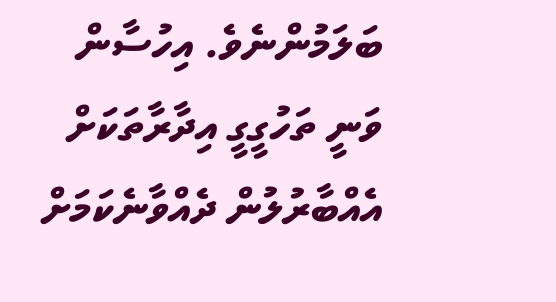ބަލަމުންނެވެ. އިހުސާން ވަނީ ތަހުގީގީ އިދާރާތަކަށް އެއްބާރުލުން ދެއްވާނެކަމަށް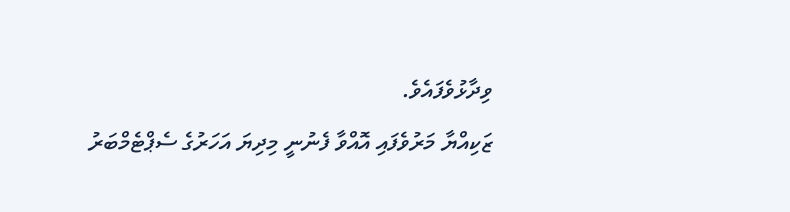ވިދާޅުވެފައެވެ.
ޒަކިއްޔާ މަރުވެފައި އޮއްވާ ފެނުނީ މިދިޔަ އަހަރުގެ ސެޕްޓެމްބަރު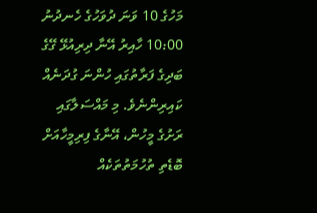މަހުގެ 10 ވަނަ ދުވަހުގެ ހެނދުނު 10:00 ހާއިރު އޭނާ ދިރިއުޅޭ ގޭގެ ބަދިގެ ފަރާތުގައި ހުންނަ ގުދަނެއް ކައިރިންނެވެ. މި މައްސަލާގައި ރަށުގެ މީހުން، އޭނާގެ ފިރިމީހާއަށް ބޮޑެތި ތުހުމަތުތަކެއް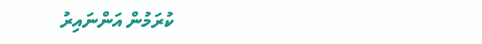ކުރަމުން އަންނައިރު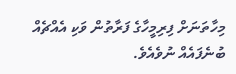މިހާތަނަށް ފިރިމީހާގެ ފަރާތުން ވަކި އެއްޗެއް ބުނެފައެއް ނުވެއެވެ.